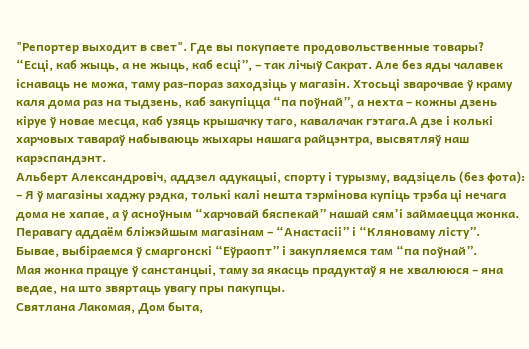"Репортер выходит в свет". Где вы покупаете продовольственные товары?
“Есці, каб жыць, а не жыць, каб есці”, – так лічыў Сакрат. Але без яды чалавек існаваць не можа, таму раз-пораз заходзіць у магазін. Хтосьці зварочвае ў краму каля дома раз на тыдзень, каб закупіцца “па поўнай”, а нехта – кожны дзень кіруе ў новае месца, каб узяць крышачку таго, кавалачак гэтага.А дзе і колькі харчовых тавараў набываюць жыхары нашага райцэнтра, высвятляў наш карэспандэнт.
Альберт Александровіч, аддзел адукацыі, спорту і турызму, вадзіцель (без фота):
– Я ў магазіны хаджу рэдка, толькі калі нешта тэрмінова купіць трэба ці нечага дома не хапае, а ў асноўным “харчовай бяспекай” нашай сям’і займаецца жонка. Перавагу аддаём бліжэйшым магазінам – “Анастасіі” і “Кляноваму лісту”.
Бывае, выбіраемся ў смаргонскі “Еўраопт” і закупляемся там “па поўнай”.
Мая жонка працуе ў санстанцыі, таму за якасць прадуктаў я не хвалююся – яна ведае, на што звяртаць увагу пры пакупцы.
Святлана Лакомая, Дом быта,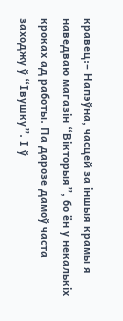кравец:– Напэўна, часцей за іншыя крамы я наведваю магазін “Вікторыя”, бо ён у некалькіх кроках ад работы. Па дарозе дамоў часта заходжу ў “Івушку”. І ў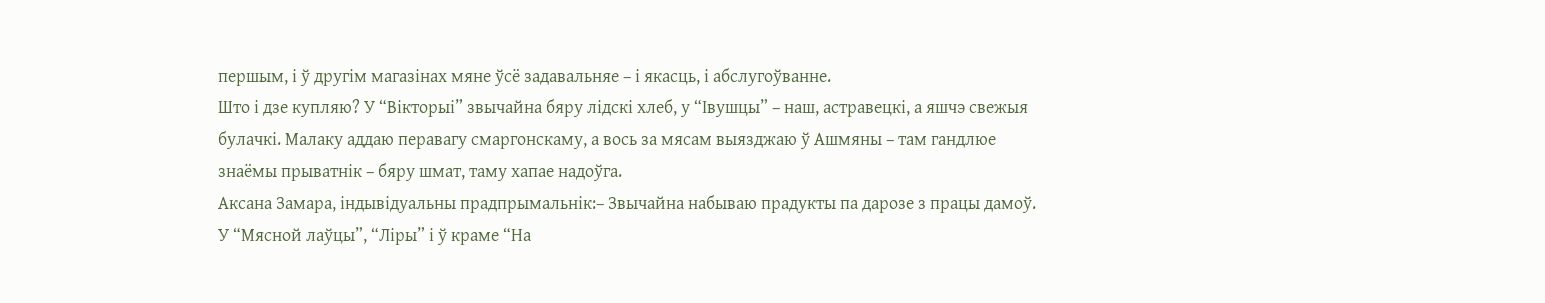першым, і ў другім магазінах мяне ўсё задавальняе – і якасць, і абслугоўванне.
Што і дзе купляю? У “Вікторыі” звычайна бяру лідскі хлеб, у “Івушцы” – наш, астравецкі, а яшчэ свежыя булачкі. Малаку аддаю перавагу смаргонскаму, а вось за мясам выязджаю ў Ашмяны – там гандлюе знаёмы прыватнік – бяру шмат, таму хапае надоўга.
Аксана Замара, індывідуальны прадпрымальнік:– Звычайна набываю прадукты па дарозе з працы дамоў. У “Мясной лаўцы”, “Ліры” і ў краме “На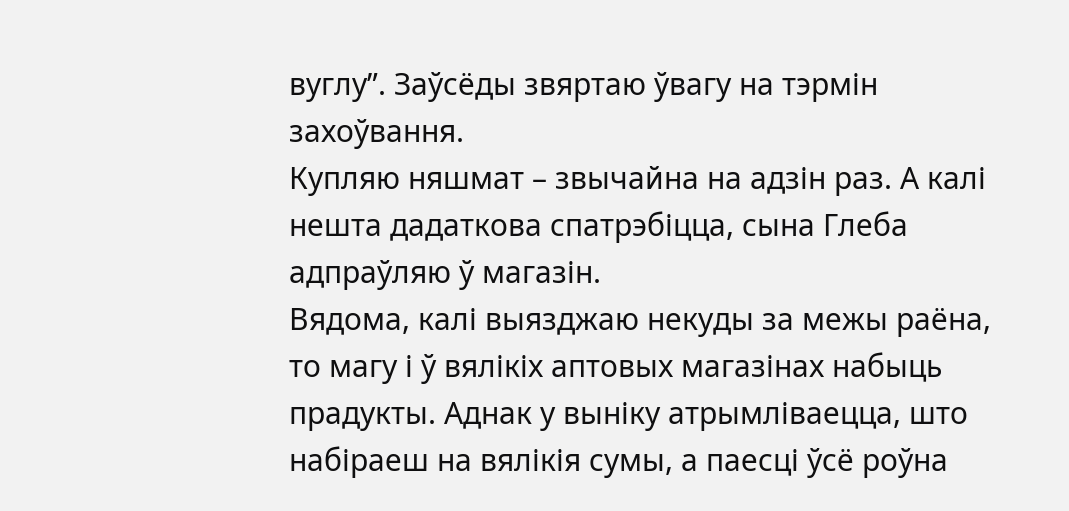вуглу”. Заўсёды звяртаю ўвагу на тэрмін захоўвання.
Купляю няшмат – звычайна на адзін раз. А калі нешта дадаткова спатрэбіцца, сына Глеба адпраўляю ў магазін.
Вядома, калі выязджаю некуды за межы раёна, то магу і ў вялікіх аптовых магазінах набыць прадукты. Аднак у выніку атрымліваецца, што набіраеш на вялікія сумы, а паесці ўсё роўна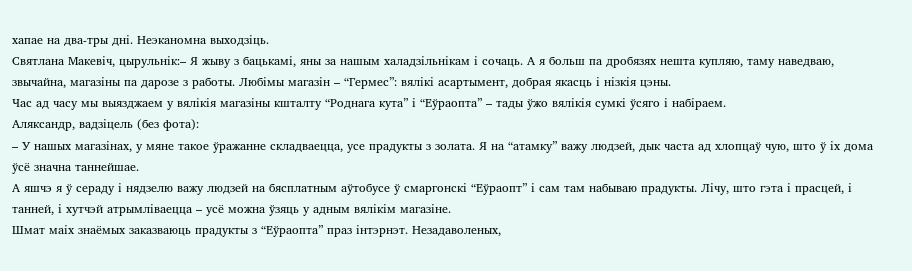хапае на два-тры дні. Неэканомна выходзіць.
Святлана Макевіч, цырульнік:– Я жыву з бацькамі, яны за нашым халадзільнікам і сочаць. А я больш па дробязях нешта купляю, таму наведваю, звычайна, магазіны па дарозе з работы. Любімы магазін – “Гермес”: вялікі асартымент, добрая якасць і нізкія цэны.
Час ад часу мы выязджаем у вялікія магазіны кшталту “Роднага кута” і “Еўраопта” – тады ўжо вялікія сумкі ўсяго і набіраем.
Аляксандр, вадзіцель (без фота):
– У нашых магазінах, у мяне такое ўражанне складваецца, усе прадукты з золата. Я на “атамку” важу людзей, дык часта ад хлопцаў чую, што ў іх дома ўсё значна таннейшае.
А яшчэ я ў сераду і нядзелю важу людзей на бясплатным аўтобусе ў смаргонскі “Еўраопт” і сам там набываю прадукты. Лічу, што гэта і прасцей, і танней, і хутчэй атрымліваецца – усё можна ўзяць у адным вялікім магазіне.
Шмат маіх знаёмых заказваюць прадукты з “Еўраопта” праз інтэрнэт. Незадаволеных,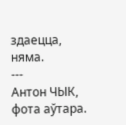здаецца, няма.
---
Антон ЧЫК, фота аўтара.